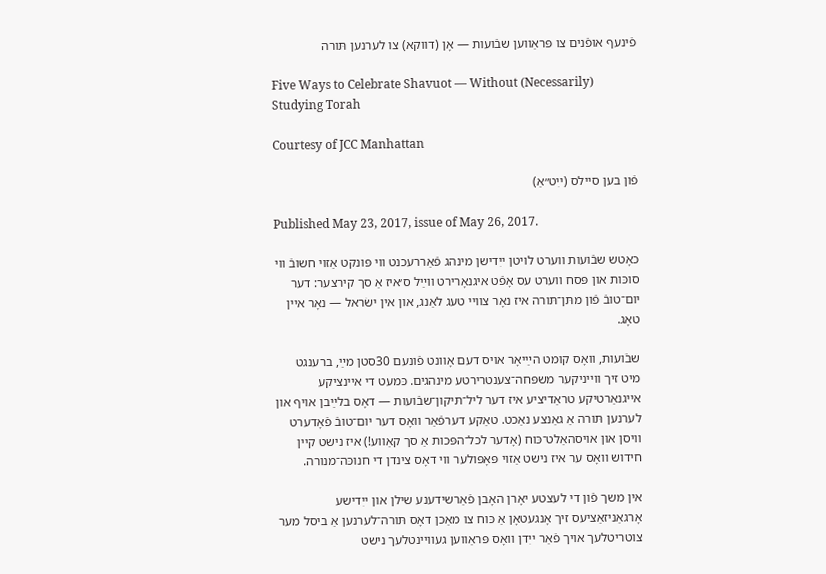פֿינעף אופֿנים צו פּראַווען שבֿועות — אָן (דווקא) צו לערנען תּורה

Five Ways to Celebrate Shavuot — Without (Necessarily) Studying Torah

Courtesy of JCC Manhattan

פֿון בען סיילס (ייִט״אַ)

Published May 23, 2017, issue of May 26, 2017.

כאָטש שבֿועות ווערט לויטן ייִדישן מינהג פֿאַררעכנט ווי פּונקט אַזוי חשובֿ ווי סוכּות און פּסח ווערט עס אָפֿט איגנאָרירט ווײַל ס׳איז אַ סך קירצער: דער יום־טובֿ פֿון מתּן־תּורה איז נאָר צוויי טעג לאַנג, און אין ישׂראל — נאָר איין טאָג.

שבֿועות, וואָס קומט הײַיאָר אויס דעם אָוונט פֿונעם 30סטן מײַ, ברענגט מיט זיך ווייניקער משפּחה־צענטרירטע מינהגים. כּמעט די איינציקע אייגנאַרטיקע טראַדיציע איז דער ליל־תּיקון־שבֿועות — דאָס בלײַבן אויף און לערנען תּורה אַ גאַנצע נאַכט. טאַקע דערפֿאַר וואָס דער יום־טובֿ פֿאָדערט וויסן און אויסהאַלט־כּוח (אָדער לכל־הפּכות אַ סך קאַווע!) איז נישט קיין חידוש וואָס ער איז נישט אַזוי פּאָפּולער ווי דאָס צינדן די חנוכּה־מנורה.

אין משך פֿון די לעצטע יאָרן האָבן פֿאַרשידענע שילן און ייִדישע אָרגאַניזאַציעס זיך אָנגעטאָן אַ כּוח צו מאַכן דאָס תּורה־לערנען אַ ביסל מער צוטריטלעך אויך פֿאַר ייִדן וואָס פּראַווען געוויינטלעך נישט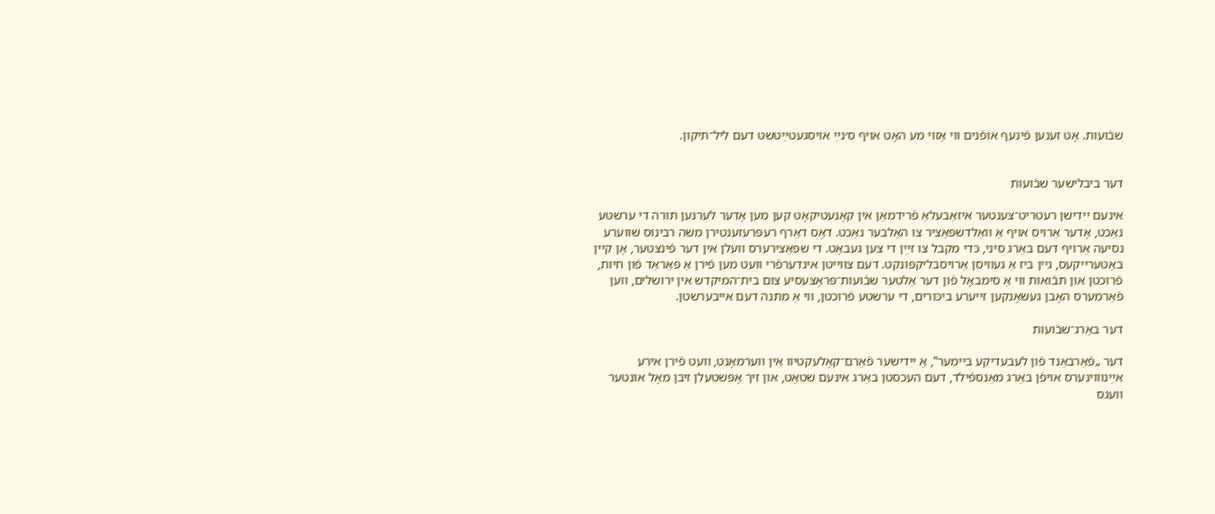שבֿועות. אָט זענען פֿינעף אופֿנים ווי אַזוי מע האָט אויף ס׳נײַ אויסגעטײַטשט דעם ליל־תּיקון.


דער ביבלישער שבֿועות

אינעם ייִדישן רעטריט־צענטער איזאַבעלאַ פֿרידמאַן אין קאָנעטיקאָט קען מען אָדער לערנען תּורה די ערשטע נאַכט, אָדער אַרויס אויף אַ וואַלדשפּאַציר צו האַלבער נאַכט. דאָס דאַרף רעפּרעזענטירן משה רבינוס שווערע נסיעה אַרויף דעם באַרג סיני, כּדי מקבל צו זײַן די צען געבאָט. די שפּאַצירערס וועלן אין דער פֿינצטער, אָן קיין באַטערייקעס, גיין ביז אַ געוויסן אַרויסבליקפּונקט. דעם צווייטן אינדערפֿרי וועט מען פֿירן אַ פּאַראַד פֿון חיות, פֿרוכטן און תּבֿואות ווי אַ סימבאָל פֿון דער אַלטער שבֿועות־פּראָצעסיע צום בית־המיקדש אין ירושלים, ווען פֿאַרמערס האָבן געשאָנקען זייערע ביכּורים, די ערשטע פֿרוכטן, ווי אַ מתּנה דעם אייבערשטן.

דער באַרג־שבֿועות

דער „פֿאַרבאַנד פֿון לעבעדיקע ביימער‟, אַ ייִדישער פֿאַרם־קאָלעקטיוו אין ווערמאָנט, וועט פֿירן אירע אײַנוווינערס אויפֿן באַרג מאַנספֿילד, דעם העכסטן באַרג אינעם שטאַט, און זיך אָפּשטעלן זיבן מאָל אונטער וועגס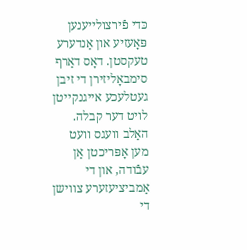כּדי פֿירצולייענען פּאָעזיע און אַנדערע טעקסטן. דאָס דאַרף סימבאָליזירן די זיבן געטלעכע אייגנקייטן לויט דער קבלה. האַלב וועגס וועט מען אָפּריכטן אַן עבֿודה, און די אַמביציעזערע צווישן די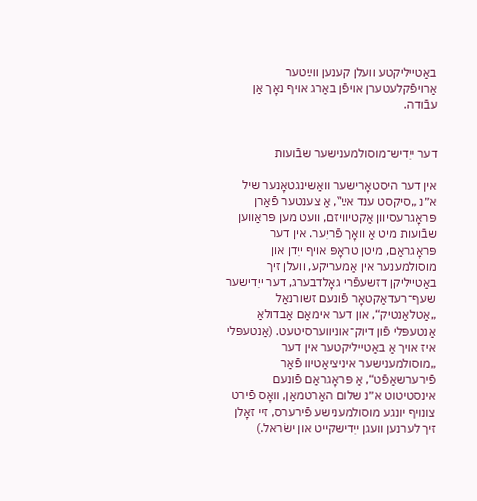באַטייליקטע וועלן קענען ווײַטער אַרויפֿקלעטערן אויפֿן באַרג אויף נאָך אַן עבֿודה.


דער ייִדיש־מוסולמענישער שבֿועות

אין דער היסטאָרישער וואַשינגטאָנער שיל א״נ „סיקסט ענד אײַ‟, אַ צענטער פֿאַרן פּראָגרעסיוון אַקטיוויזם, וועט מען פּראַווען שבֿועות מיט אַ וואָך פֿריִער. אין דער פּראָגראַם, מיטן טראָפּ אויף ייִדן און מוסולמענער אין אַמעריקע, וועלן זיך באַטייליקן דזשעפֿרי גאָלדבערג, דער ייִדישער שעף־רעדאַקטאָר פֿונעם זשורנאַל „אַטלאַנטיק“, און דער אימאַם אַבדולאַ אַנטעפּלי פֿון דיוק־אוניווערסיטעט. (אַנטעפּלי איז אויך אַ באַטייליקטער אין דער „מוסולמענישער איניציאַטיוו פֿאַר פֿירערשאַפֿט“, אַ פּראָגראַם פֿונעם אינסטיטוט א״נ שלום האַרטמאַן, וואָס פֿירט צונויף יונגע מוסולמענישע פֿירערס, זיי זאָלן זיך לערנען וועגן ייִדישקייט און ישׂראל.)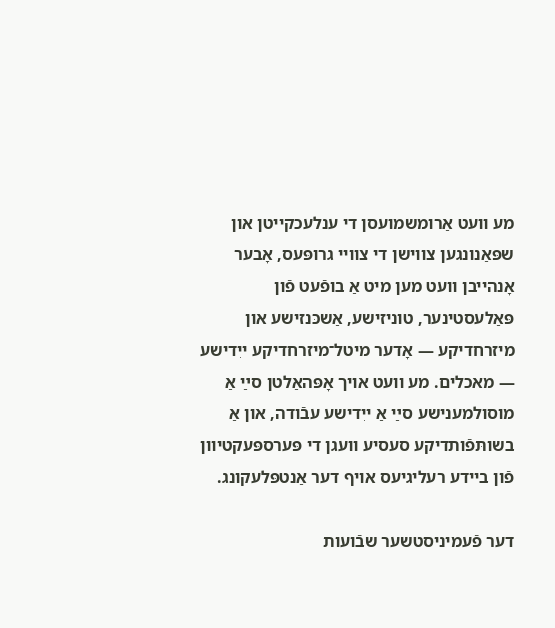מע וועט אַרומשמועסן די ענלעכקייטן און שפּאַנונגען צווישן די צוויי גרופּעס, אָבער אָנהייבן וועט מען מיט אַ בופֿעט פֿון פּאַלעסטינער, טוניזישע, אַשכּנזישע און מיזרחדיקע — אָדער מיטל־מיזרחדיקע ייִדישע — מאכלים. מע וועט אויך אָפּהאַלטן סײַ אַ מוסולמענישע סײַ אַ ייִדישע עבֿודה, און אַ בשותּפֿותדיקע סעסיע וועגן די פּערספּעקטיוון פֿון ביידע רעליגיעס אויף דער אַנטפּלעקונג.

דער פֿעמיניסטשער שבֿועות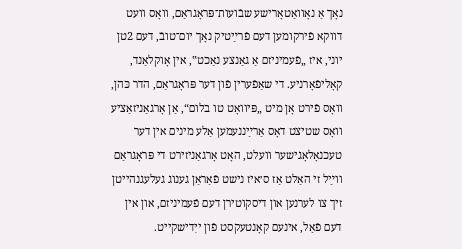נאָך אַ נאָוואַטאָרישע שבֿועות־פּראָגראַם, וואָס וועט דווקא פֿירקומען דעם פֿרײַטיק נאָך יום־טובֿ, דעם 2טן יוני, איז „פֿעמיניזם אַ גאַנצע נאַכט‟, אין אָוקלאַנד, קאָליפֿאָרניע. די שאַפֿערין פֿון דער פּראָגראַם, הדר כּהן, וואָס פֿירט אָן מיט „פּיוואָט טו בלום“, אַן אָרגאַניזאַציע וואָס שטיצט דאָס אַרײַננעמען אַלע מינים אין דער טעכנאָלאָגישער וועלט, האָט אָרגאַניזירט די פּראָגראַם ווײַל זי האַלט אַז ס׳איז נישט פֿאַראַן גענוג געלעגנהייטן זיך צו לערנען און דיסקוטירן דעם פֿעמיניזם, און אין דעם פֿאַל, אינעם קאָנטעקסט פֿון ייִדישקייט.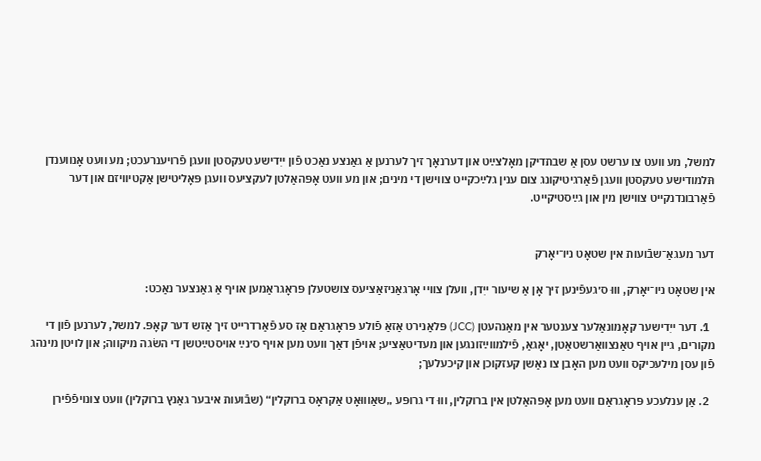למשל, מע וועט צו ערשט עסן אַ שבתדיקן מאָלצײַט און דערנאָך זיך לערנען אַ גאַנצע נאַכט פֿון ייִדישע טעקסטן וועגן פֿרויענרעכט; מע וועט אָנווענדן תּלמודישע טעקסטן וועגן פֿאַרגיטיקונג צום ענין גלײַכקייט צווישן די מינים; און מע וועט אָפּהאַלטן לעקציעס וועגן פּאָליטישן אַקטיוויזם און דער פֿאַרבונדנקייט צווישן מין און גײַסטיקייט.


דער מעגאַ־שבֿועות אין שטאָט ניו־יאָרק

אין שטאָט ניו־יאָרק, וווּ ס׳געפֿינען זיך אָן אַ שיעור ייִדן, וועלן צוויי אָרגאַניזאַציעס צושטעלן פּראָגראַמען אויף אַ גאַנצער נאַכט:

  1. דער ייִדישער קאָמונאַלער צענטער אין מאַנהעטן (JCC) פּלאַנירט אַזאַ פֿולע פּראָגראַם אַז סע פֿאַרדרייט זיך אַזש דער קאָפּ. למשל, לערנען פֿון די מקורים, גיין אויף טאַנצוואַרשטאַטן, יאָגאַ, פֿילמווײַזונגען און מעדיטאַציע; אויפֿן דאַך וועט מען אויף ס׳נײַ אויסטײַטשן די השׂגה מיקווה; און לויטן מינהג פֿון עסן מילעכיקס וועט מען האָבן צו נאַשן קעזקוכן און קיכעלעך;

  2. אַן ענלעכע פּראָגראַם וועט מען אָפּהאַלטן אין ברוקלין, וווּ די גרופּע „שאַוווּאָט אַקראָס ברוקלין“ (שבֿועות איבער גאַנץ ברוקלין) וועט צונויפֿפֿירן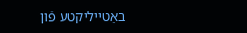באַטייליקטע פֿון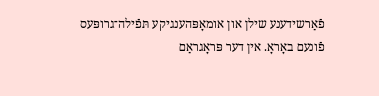פֿאַרשידענע שילן און אומאָפּהענגיקע תּפֿילה־גרופּעס פֿונעם באָראָ. אין דער פּראָגראַם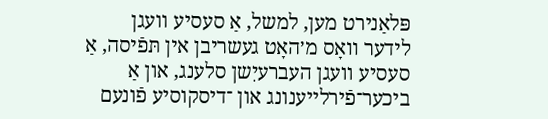פּלאַנירט מען, למשל, אַ סעסיע וועגן לידער וואָס מ׳האָט געשריבן אין תּפֿיסה, אַ סעסיע וועגן העברעיִשן סלענג, און אַ ביכער־פֿירלייענונג און ־דיסקוסיע פֿונעם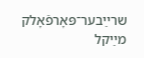שרײַבער־פּאָרפֿאָלק מײַקל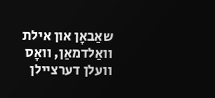שאַבאָן און אילת וואַלדמאַן, וואָס וועלן דערציילן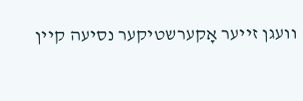וועגן זייער אָקערשטיקער נסיעה קיין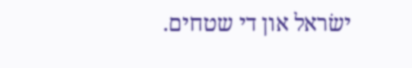ישׂראל און די שטחים.